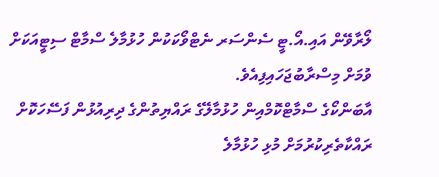ލޯރާވޭން އައި.އޯ.ޓީ ސެންސަރ ނެޓްވޯކަކުން ހުޅުމާލެ ސްމާޓް ސިޓީއަކަށް ވުމަށް މިސްރާބުޖަހައިފިއެވެ.
އާބަންކޯގެ ސްމާޓްކޮމްއިން ހުޅުމާލޭގެ ރައްޔިތުންގެ ދިރިއުޅުން ފަސޭހަކޮށް ރައްކާތެރިކުރުމަށް މުޅި ހުޅުމާލެ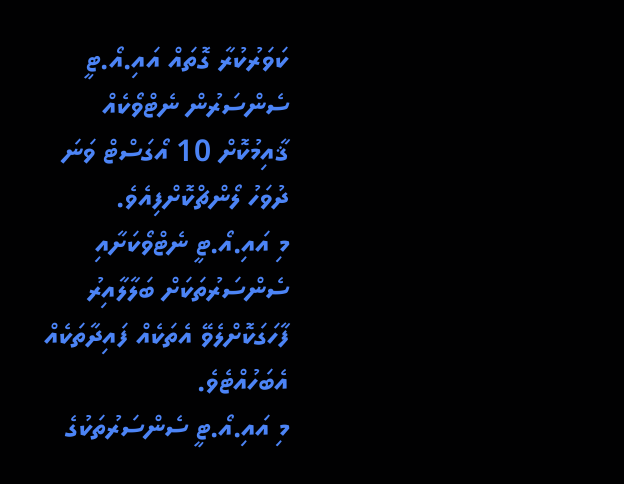ކަވަރުކުރާ ގޮތައް އައި.އޯ.ޓީ ސެންސަރުން ނެޓްވޯކެއް ޤާއިމުކޮށް 10 އޯގަސްޓް ވަނަ ދުވަހު ލޯންޗްކޮށްފިއެވެ.
މި އައި.އޯ.ޓީ ނެޓްވޯކަށާއި ސެންސަރުތަކަށް ބަލާލާއިރު ފާހަގަކޮށްލެވޭ އެތަކެއް ފައިދާތަކެއް އެބަހުއްޓެވެ.
މި އައި.އޯ.ޓީ ސެންސަރުތަކުގެ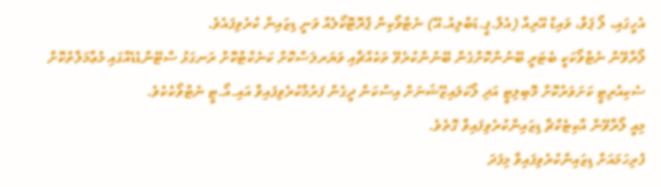އެހީގައި، ލޯ ޕަވާ، ވައިޑް އޭރިއާ (އެލް.ޕީ.ޑަބްލިއު.އޭ) ނެޓްވޯކިން ޕްރޮޓޮކޯލެއް ވަނީ ޑިޒައިން ކުރެވިފައެވެ.
ލޯރާވޭން ނެޓްވޯކަކީ ބެޓަރީ ބޭނުންކޮށްގެން ބޭނުންކުރެވޭ ތަކެއްޗާއި ވަޔަރލަސްކޮށް ކަނެކްޓްކޮށް ރަނގަޅު ސްޓޭންޑެޑެއްގައި މުޢާމަލާތުކޮށް ސެކިއުރިޓީ ކަށަވަރުކޮށް މޮބިލިޓީ އަދި ލޯކަލައިޒޭޝަނަށް އިސްކަން ދީގެން ފަރުމާކުރެވިފައިވާ އައި.އޯ.ޓީ ނެޓްވޯކެކެވެ.
މިއީ ލޯރާވޭން އާކިޓެކްޗާ ޑިޒައިންކުރެވިފައިވާ ގޮތެވެ.
ފުރިހަމައަށް ޑިޒައިންކުރެވިފައިވާ މިފަދަ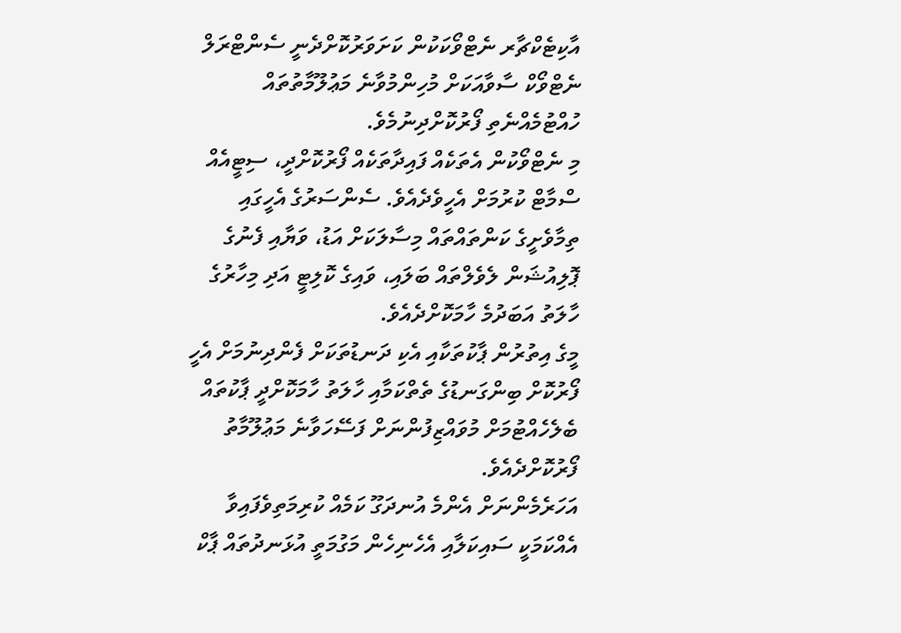އާކިޓެކްޗާރ ނެޓްވޯކަކުން ކަށަވަރުކޮށްދެނީ ސެންޓްރަލް ނެޓްވޯކް ސާވާއަކަށް މުހިންމުވާނެ މަޢުލޫމާތުތައް ހުއްޓުމެއްނެތި ފޯރުކޮށްދިނުމެވެ.
މި ނެޓްވޯކުން އެތަކެއް ފައިދާތަކެއް ފޯރުކޮށްދީ، ސިޓީއެއް ސްމާޓް ކުރުމަށް އެހީވެދެއެވެ. ސެންސަރުގެ އެހީގައި ތިމާވެށީގެ ކަންތައްތައް މިސާލަކަށް އަޑު، ވަޔާއި ފެނުގެ ޕޮލިއުޝަން ލެވެލްތައް ބަލައި، ވައިގެ ކޮލިޓީ އަދި މިހާރުގެ ހާލަތު އަބަދުމެ ހާމަކޮށްދެއެވެ.
މީގެ އިތުރުން ޕާކުތަކާއި އެކި ދަނޑުތަކަށް ފެންދިނުމަށް އެހީ ފޯރުކޮށް ބިންގަނޑުގެ ތެތްކަމާއި ހާލަތު ހާމަކޮށްދީ ޕާކުތައް ބެލެހެއްޓުމަށް މުވައްޒިފުންނަށް ފަސޭހަވާނެ މަޢުލޫމާތު ފޯރުކޮށްދެއެވެ.
އަހަރެމެންނަށް އެންމެ އުނދަގޫ ކަމެއް ކުރިމަތިވެފައިވާ އެއްކަމަކީ ސައިކަލާއި އެހެނިހެން މަގުމަތީ އުޅަނދުތައް ޕާކް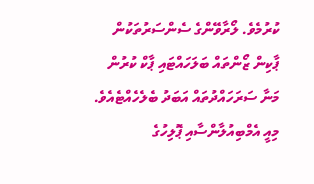ކުރުމެވެ. ލޯރާވޭންގެ ސެންސަރުތަކުން ޕާކިން ޒޯންތައް ބަލަހައްޓައި ޕާކް ކުރުން މަނާ ސަރަހައްދުތައް އަބަދު ބެލެހެއްޓެއެވެ.
މިއީ އެމްބިއުލާންސާއި ޕޮލިހުގެ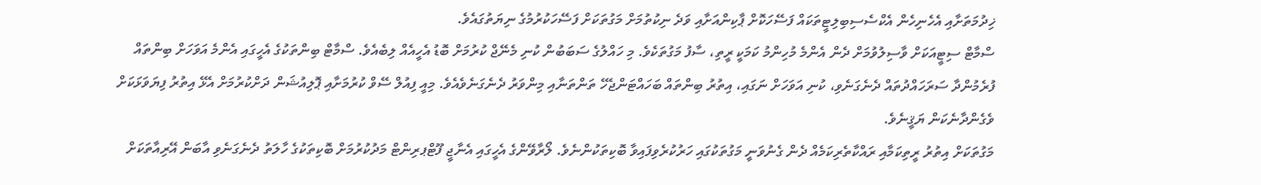ޚިދުމަތަށާއި އެހެނިހެން އެކްސެސިބިލިޓީތަކައް ފަސޭހަކޮށް ޕާކިންއަށާއި ވަދެ ނިކުތުމަށް މަގުތަކަށް ފަސޭހަކުރުމުގެ ނިޔަތުގައެވެ.
ސްމާޓް ސިޓީއަކަށް ވާސިލުވުމަށް ދެން އެންމެ މުހިންމު ކަމަކީ ރީތި، ސާފު މަގުތަކެވެ. މި ހައްލުގެ ސަބަބުން ކުނި މެނޭޖް ކުރުމަށް ބޮޑު އެހީއެއް ލިބެއެވެ. ސްމާޓް ބިންތަކުގެ އެހީގައި އެންމެ އަވަހަށް ބިންތައް ފުރެމުންދާ ސަރަހައްދުތައް ދެނެގަނެވި، ކުނި އަވަހަށް ނަގައި، އިތުރު ބިންތައް ބަހައްޓަންޖެހޭ ތަންތަނާއި މިންވަރު ދެނެގަނެވެއެވެ. މިއީ ފިއުލް ސޭވް ކުރުމަށާއި ޕޮލިއުޝަން ދަށްކުރުމަށް އެޅޭ އިތުރު ފިޔަވަޅަކަށް ވެގެންދާނެކަން ޔަޤީނެވެ.
މަގުތަކަށް އިތުރު ރީތިކަމާއި ރައްކާތެރިކަމެއް ދެން ގެނުވަނީ މަގުތަކުގައި ހަރުކުރެވިފައިވާ ބޮކިތަކުންނެވެ. ލޯރާވޭންގެ އެހީގައި އެނާޖީ ފޫޓްޕރިންޓް މަދުކުރުމަށް ބޮކިތަކުގެ ހާލަތު ދެނެގަނެވި އާބަން އޭރިއާތަކަށް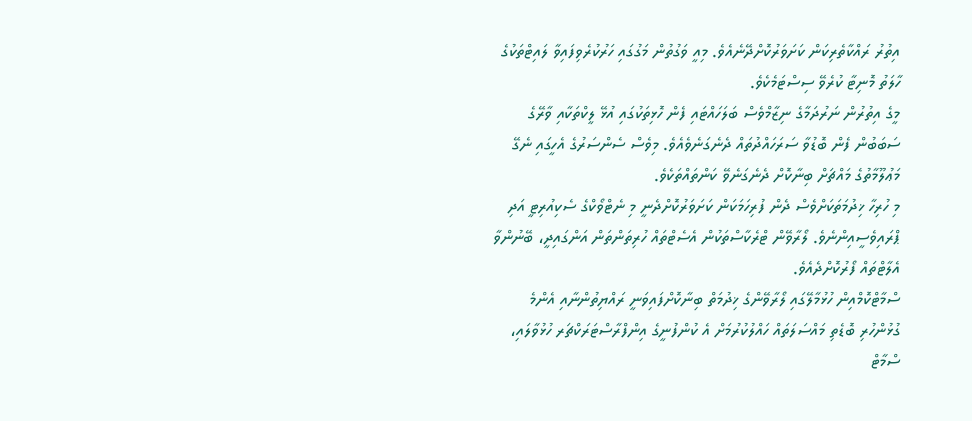އިތުރު ރައްކާތެރިކަން ކަށަވަރުކޮށްދޭނެއެވެ. މިއީ ވަގުތުން މަގުގައި ހަރުކުރެވިފައިވާ ލައިޓްތަކުގެ ހާލަތު މޮނިޓާ ކުރެވޭ ސިސްޓަމެކެވެ.
މީގެ އިތުރުން ނަރުދަމާގެ ނިޒާމްވެސް ބަލަހައްޓައި ފެން ހޮޅިތަކުގައި އުޅޭ ލީކްތަކާއި ވާރޭގެ ސަބަބުން ފެން ބޮޑުވާ ސަރަހައްދުތައް ދެނެގަނެވެއެވެ. މިވެސް ސެންސަރުގެ އެހީގައި ނެގޭ މަޢުލޫމާތުގެ މައްޗަށް ބިނާކޮށް ދެނެގަނެވޭ ކަންތައްތަކެވެ.
މި ހުރިހާ ޚިދުމަތަކަށްވެސް ދެން ފުރިހަމަކަން ކަށަވަރުކޮށްދެނީ މި ނެޓްވޯކްގެ ސެކިއުރިޓީ އަދި ޕްރައިވެސީއިންނެވެ. ލޯރާވޭން ޓްރެކާސްތަކުން އެސެޓްތައް ހުރިތަންތަން އަންގައިދީ، ބޭނުންވާ އެލާޓްތައް ފޯރުކޮށްދެއެވެ.
ސްމާޓްކޮމްއިން ހުޅުމާލޭގައި ލޯރާވޭންގެ ޚިދުމަތް ބިނާކޮށްފައިވަނީ ރައްޔިތުންނާއި އެންމެ ގުޅުންހުރި ބޮޑެތި މައްސަލަތައް ހައްލުކުރުމަށް އެ ކުންފުނީގެ އިންފްރާސްޓަރަކްޗަރ ހުޅުވާލައި، ސްމާޓް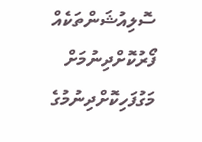ސޮލިއުޝަންތަކެއް ފޯރުކޮށްދިނުމަށް މަގުފަހިކޮށްދިނުމުގެ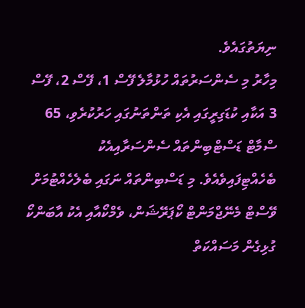ނިޔަތުގައެވެ.
މިހާރު މި ސެންސަރުތައް ހުޅުމާލެ ފޭސް 1، ފޭސް 2، ފޭސް 3 އަކާއި ކުޑަގިރީގައި އެކި ތަންތަނުގައި ހަރުކުރެވި، 65 ސްމާޓް ޑަސްޓްބިންތައް ސެންސަރާއިއެކު ބެހެއްޓިފައިވެއެވެ. މި ޑަސްބިންތައް ނަގައި ބެލެހެއްޓުމަށް ވޭސްޓް މެނޭޖްމަންޓް ކޯޕަރޭޝަން، ވެމްކޯއާއި އެކު އާބަންކޯ ގުޅިގެން މަސައްކަތް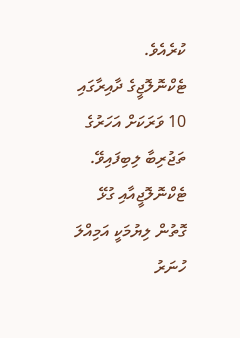ކުރެއެވެ.
ޓެކްނޮލޮޖީގެ ދާއިރާގައި 10 ވަރަކަށް އަހަރުގެ ތަޖުރިބާ ލިބިފައިވޭ. ޓެކްނޮލޮޖީއާއި ގުޅޭ ގޮތުން ލިޔުމަކީ އަމިއްލަ ހުނަރު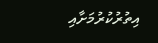އިތުރުކުރުމަށާއި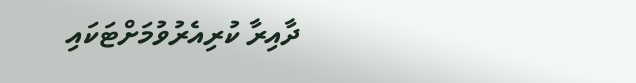ދާއިރާ ކުރިއެރުވުމަށްޓަކައި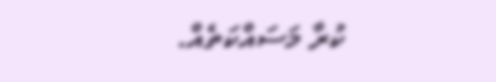ކުރާ މަސައްކަތެއް.